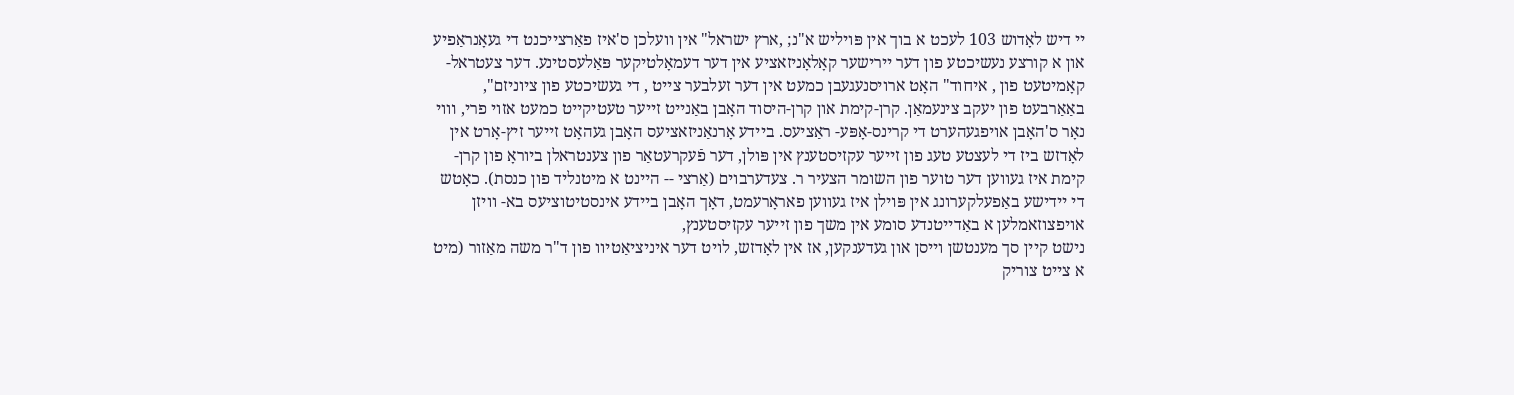יי דיש לאָדוש 103 לעכט א בוך אין פּויליש א"נ; ,ארץ ישראל" אין וועלכן ס'איז פאַרצייכנט די געאָנראַפיע און א קורצע נעשיכטע פון דער יירישער קאָלאָניזאציע אין דער דעמאָלטיקער פּאַלעסטינע. דער צעטראל-קאָמיטעט פון , איחוד" האָט ארויסנעגעבן כמעט אין דער זעלבער צייט , די געשיכטע פון ציוניזם", באַאַרבעט פון יעקב צינעמאַן. קרן-קימת און קרן-היסוד האָבן באַנייט זייער טעטיקייט כמעט אזוי פרי, װוי נאָר ס'האָבן אויפגעהערט די קרינס-אָפּע- ראַציעס. ביידע אָרנאַניזאציעס האָבן געהאָט זייער זיץ-אָרט אין לאָדזש ביז די לעצטע טעג פון זייער עקזיסטענץ אין פּולן, דער פֿעקרעטאַר פון צענטראלן ביוראָ פון קרן-קימת איז געווען דער טוער פון השומר הצעיר ר. צעדערבוים (אַרצי -- היינט א מיטנליד פון כנסת). כאָטש די יידישע באַפעלקערונג אין פּױלן איז געווען פאראָרעמט, דאָך האָבן ביידע אינסטיטוציעס בא- וויזן אויפצוזאמלען א באַדייטנדע סומע אין משך פון זייער עקזיסטענץ,
נישט קיין סך מענטשן וייסן און געדענקען, אז אין לאָדזש, לויט דער איניציאַטיוו פון ד"ר משה מאַזור (מיט א צייט צוריק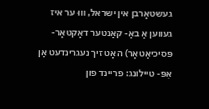געשטאָרבן אין ישראל, װוּ ער איז געווען אַ באַ- קאַנטער דאָקטאָר-פּסיכיאַטאָר) האָט זיך נעגרינדעט אַן אִפּ- טיילונג: פריינד פון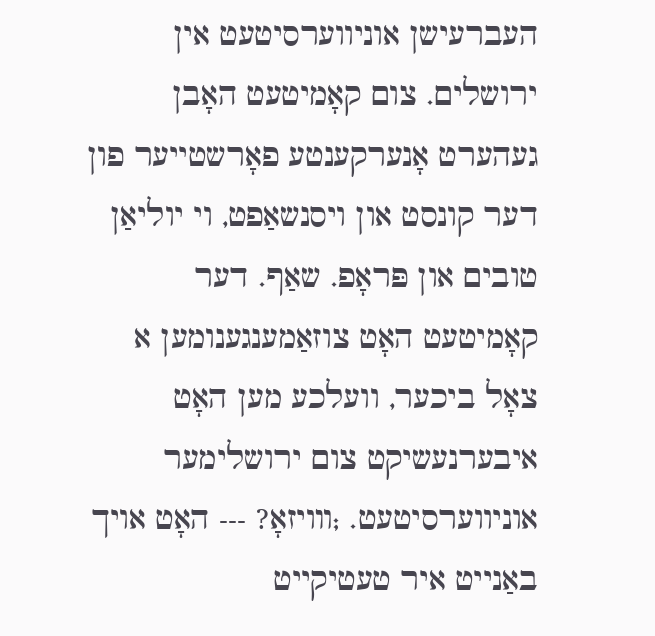העברעישן אוניווערסיטעט אין ירושלים. צום קאָמיטעט האָבן געהערט אָנערקענטע פאָרשטייער פון דער קונסט און ויסנשאַפט, וי יוליאַן טובים און פּראָפ. שאַף. דער קאָמיטעט האָט צוזאַמענגענומען א צאָל ביכער, וועלכע מען האָט איבערנעשיקט צום ירושלימער אוניווערסיטעט. ;װויזאָ? --- האָט אויך באַנייט איר טעטיקייט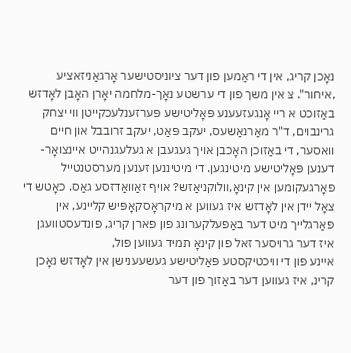נאָכן קריג, אין די ראַמען פון דער ציוניסטישער אָרגאַניזאציע ,איחור". צּ אין משך פון די ערשטע נאָך-מלחמה יאָרן האָבן לאָדזש באַזוכט א ריי אָנגעזעענע פּאָליטישע פּערזענלעכקייטן װי יצחק גרינבוים, ד"ר מאַרנאַשעס, יעקב פּאַט, יעקב זרובבל און חיים וואסער, די באַזוכן האָכבן אויך געגעבן א געלעגנהייט איינצואָר- דענען פּאָליטישע מיטינגען. די מיטיננען זענען מערסטנטייל פאָרגעקומען אין קינאָ,װלוקניאַזש? אויף זאַװאַדזסע גאַס. כאָטש די צאָל יידן אין לאָדזש איז געווען א מיקראָסקאָפּיש קליינע, אין פאַרגלייך מיט דער באַפעלקערונג פון פארן קריג, פונדעסטוועגן איז דער גרויסער זאל פון קינאָ תמיד געווען פול,
איינע פון די וויכטיקסטע פּאַליטישע געשעענישן אין לאָדזש נאָכן קרינ, איז געווען דער באַזוך פון דער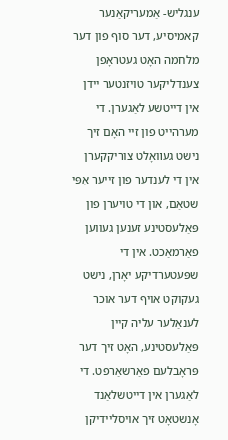ענגליש- אַמעריקאַנער קאמיסיע, דער סוף פון דער מלחמה האָט געטראָפן צענדליקער טויזנטער יידן אין דייטשע לאַגערן. די מערהייט פון זיי האָם זיך נישט געװאָלט צוריקקערן אין די לענדער פון זייער אִפּי שטאַם, און די טויערן פון פּאַלעסטינע זענען געווען פאַרמאַכט. אין די שפּעטערדיקע יאָרן, נישט געקוקט אויף דער אוכר לענאַלער עליה קיין פּאַלעסטינע, האָט זיך דער פּראָבלעם פאַרשאַרפט. די לאַגערן אין דייטשלאַנד אָנשטאָט זיך אויסליידיקן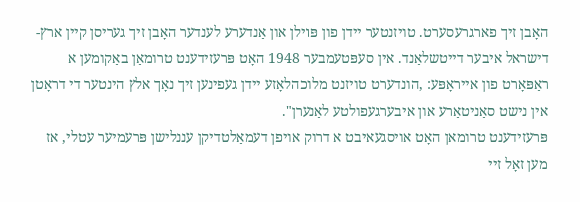האָבן זיך פארגרעסערט. טויזנטער יידן פון פּױלן און אַנדערע לענדער האָבן זיך געריסן קיין ארץ-דישראל איבער דייטשלאַנד. אין סעפּטעמבער 1948 האָט פּרעזידענט טרומאַן באַקומען א ראַפּאָרט פון אייראָפּע: ,הונדערט טויזנט מלוכהלאָזע יידן געפינען זיך נאָך אלץ הינטער די דראָטן אין נישט סאַניטאַרע און איבערגעפולטע לאַנערן".
פּרעזידענט טרומאן האָט אויסגעאיבט א דרוק אויפן דעמאַלטדיקן עננלישן פּרעמיער עטלי, אז מען זאָל זיי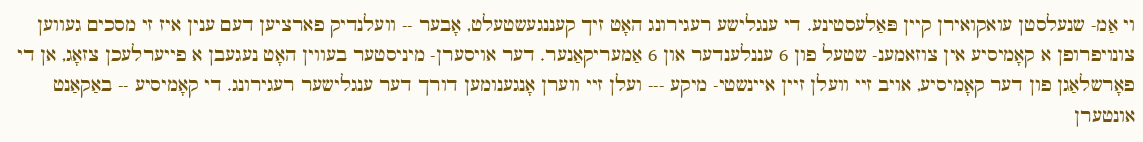וי אַמ- שנעלסטן עואקואירן קיין פּאַלעסטינע. די ענגלישע רעגירונג האָט זיך קעננגעשטעלט, אָבער -- וועלנדיק פארציען דעם ענין איז זי מסכים געווען צונויפרופן א קאָמיסיע אין צוזאמענ- שטעל פון 6 עננלענדער און 6 אַמעריקאַנער. דער אויסערן- מיניסטער בעווין האָט נעגעבן א פייערלעכן צזאָג, אן די פאָרשלאַגן פון דער קאָמיסיע, אויב זיי וועלן זיין איינשטי- מיקע --- ועלן זיי ווערן אָנגענומען דורך דער ענגלישער רעגירונג. די קאָמיסיע -- באַקאַנט אונטערן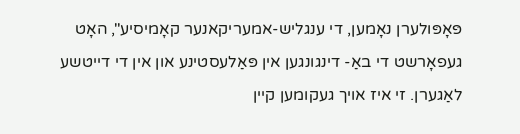פּאָפּולערן נאָמען, די ענגליש-אמעריקאנער קאָמיסיע", האָט געפאָרשט די באַ- דינגונגען אין פּאַלעסטינע און אין די דייטשע לאַגערן. זי איז אויך געקומען קיין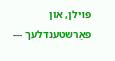פּױלן, און פאַרשטענדלעך ---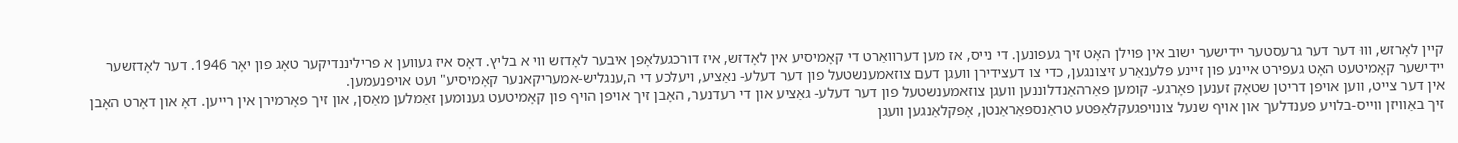קיין לאָרזש, װוּ דער דער גרעסטער יידישער ישוב אין פּױלן האָט זיך געפונען. די נייס, אז מען דערװאַרט די קאָמיסיע אין לאָדזש, איז דורכגעלאָפן איבער לאָדזש װי א בליץ. דאָס איז געווען א פריליננדיקער טאָג פון יאָר 1946. דער לאָדזשער יידישער קאָמיטעט האָט געפירט איינע פון זיינע פּלענאַרע זיצונגען, כדי צו דעצידירן וועגן דעם צוזאמענשטעל פון דער דעלע- נאַציע, ויעלכע די ה,ענגליש-אמעריקאנער קאָמיסיע" ועט אויפנעמען.
אין דער צייט, ווען אויפן דריטן שטאָק זענען פאָרגע- קומען פאַרהאַנדלוננען וועגן צוזאמענשטעל פון דער דעלע- גאַציע און די רעדנער, האָבן זיך אויפן הויף פון קאָמיטעט גענומען זאַמלען מאַסן, און זיך פאָרמירן אין רייען. דאָ און דאָרט האָבן זיך באַװיזן ווייס-בלויע פענדלעך און אויף שנעל צונויפגעקלאַפּטע טראַנספּאַראַנטן, אָפּקלאַנגען וועגן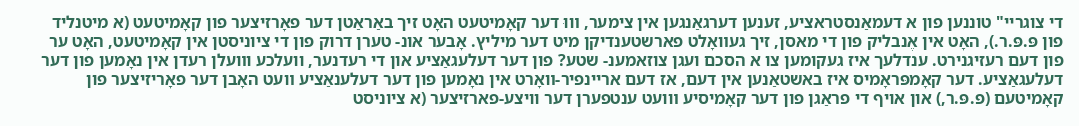די צוגריי" טוננען פון א דעמאַנסטראציע, זענען דערגאַנגען אין צימער, װוּ דער קאָמיטעט האָט זיך באַראַטן דער פאָרזיצער פון קאָמיטעט (א מיטנליד פון פּ.פּ.ר.), האָט אין אֶנבליק פון די מאסן, זיך געװאָלט פארשטענדיקן מיט דער מיליץ. אָבער אונ- טערן דרוק פון די ציוניסטן אין קאָמיטעט, האָט ער פון דעם רעזיגנירט. ענדלעך איז געקומען צו א הסכם ועגן צוזאמענ- שטע? פון דער דעלעגאַציע און די רעדנער, וועלכע וװעלן רעדן אין נאָמען פון דער דעלעגאַציע. דער קאָמפּראָמיס איז באשטאַנען אין דעם, אז דעם אריינפיר-װאָרט אין נאָמען פון דער דעלענאַציע װעט האָבן דער פאָריזיצער פון קאָמיטעם (פּ.פּ.ר,) און אויף די פראַגן פון דער קאָמיסיע װועט ענטפערן דער וויצע-פארזיצער (א ציוניסט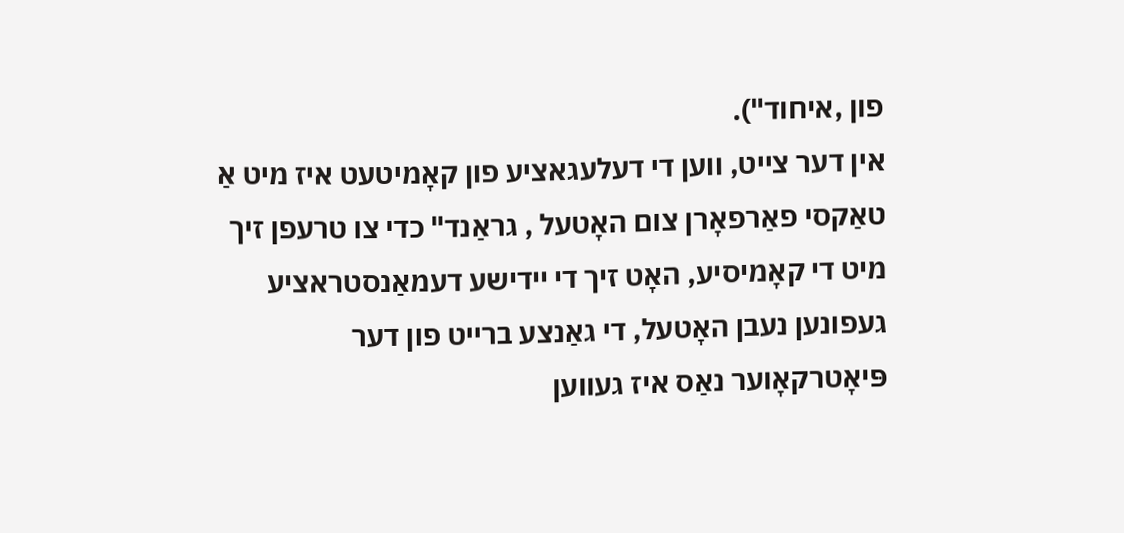פון ,איחוד").
אין דער צייט, ווען די דעלעגאציע פון קאָמיטעט איז מיט אַ טאַקסי פאַרפאָרן צום האָטעל , גראַנד" כדי צו טרעפן זיך מיט די קאָמיסיע, האָט זיך די יידישע דעמאַנסטראציע געפונען נעבן האָטעל, די גאַנצע ברייט פון דער פּיאָטרקאָוער נאַס איז געווען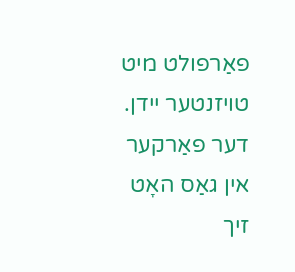פאַרפולט מיט טויזנטער יידן. דער פאַרקער אין גאַס האָט זיך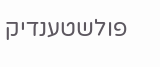פולשטענדיק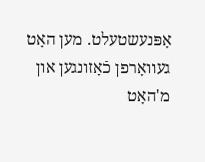אָפּנעשטעלט. מען האָט געװאָרפן כֿאָזונגען און מ'האָט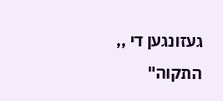געזונגען די ,, התקוה"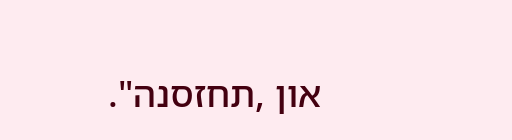און ,תחזסנה".